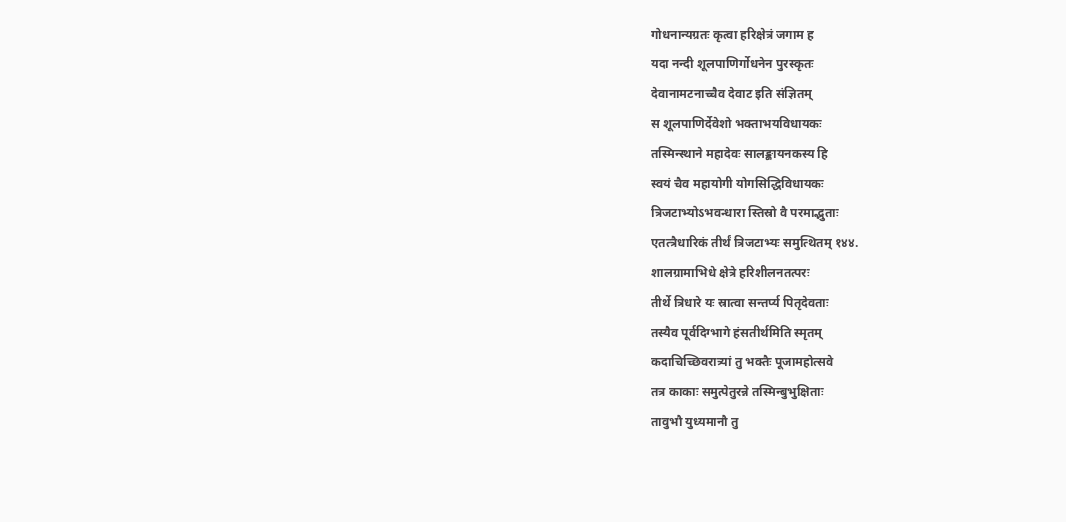गोधनान्यग्रतः कृत्वा हरिक्षेत्रं जगाम ह
यदा नन्दी शूलपाणिर्गोधनेन पुरस्कृतः
देवानामटनाच्चैव देवाट इति संज्ञितम्
स शूलपाणिर्देवेशो भक्ताभयविधायकः
तस्मिन्स्थाने महादेवः सालङ्कायनकस्य हि
स्वयं चैव महायोगी योगसिद्धिविधायकः
त्रिजटाभ्योऽभवन्धारा स्तिस्रो वै परमाद्भुताः
एतत्त्रैधारिकं तीर्थं त्रिजटाभ्यः समुत्थितम् १४४.
शालग्रामाभिधे क्षेत्रे हरिशीलनतत्परः
तीर्थे त्रिधारे यः स्रात्वा सन्तर्प्य पितृदेवताः
तस्यैव पूर्वदिग्भागे हंसतीर्थमिति स्मृतम्
कदाचिच्छिवरात्र्यां तु भक्तैः पूजामहोत्सवे
तत्र काकाः समुत्पेतुरन्ने तस्मिन्बुभुक्षिताः
तावुभौ युध्यमानौ तु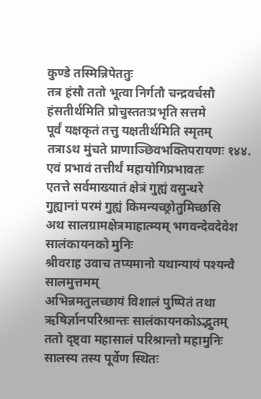कुण्डे तस्मिन्निपेततुः
तत्र हंसौ ततो भूत्वा निर्गतौ चन्द्रवर्चसौ
हंसतीर्थमिति प्रोचुस्ततःप्रभृति सत्तमे
पूर्वं यक्षकृतं तत्तु यक्षतीर्थमिति स्मृतम्
तत्राऽथ मुंचते प्राणाञ्छिवभक्तिपरायणः १४४.
एवं प्रभावं तत्तीर्थं महायोगिप्रभावतः
एतत्ते सर्वमाख्यातं क्षेत्रं गुह्यं वसुन्धरे
गुह्यानां परमं गुह्यं किमन्यच्छ्रोतुमिच्छसि
अथ सालग्रामक्षेत्रमाहात्म्यम् भगवन्देवदेवेश सालंकायनको मुनिः
श्रीवराह उवाच तप्यमानो यथान्यायं पश्यन्वै सालमुत्तमम्
अभिन्नमतुलच्छायं विशालं पुष्पितं तथा
ऋषिर्ज्ञानपरिश्रान्तः सालंकायनकोऽद्भुतम्
ततो दृष्ट्वा महासालं परिश्रान्तो महामुनिः
सालस्य तस्य पूर्वेण स्थितः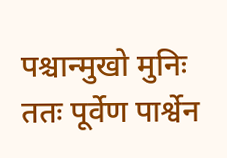पश्चान्मुखो मुनिः
ततः पूर्वेण पार्श्वेन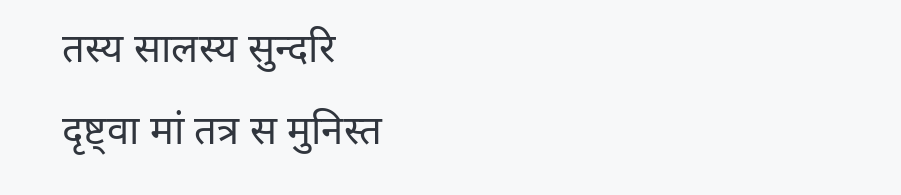तस्य सालस्य सुन्दरि
दृष्ट्वा मां तत्र स मुनिस्त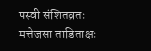पस्वी संशितव्रतः
मत्तेजसा ताडिताक्षः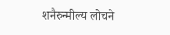शनैरुन्मील्य लोचने